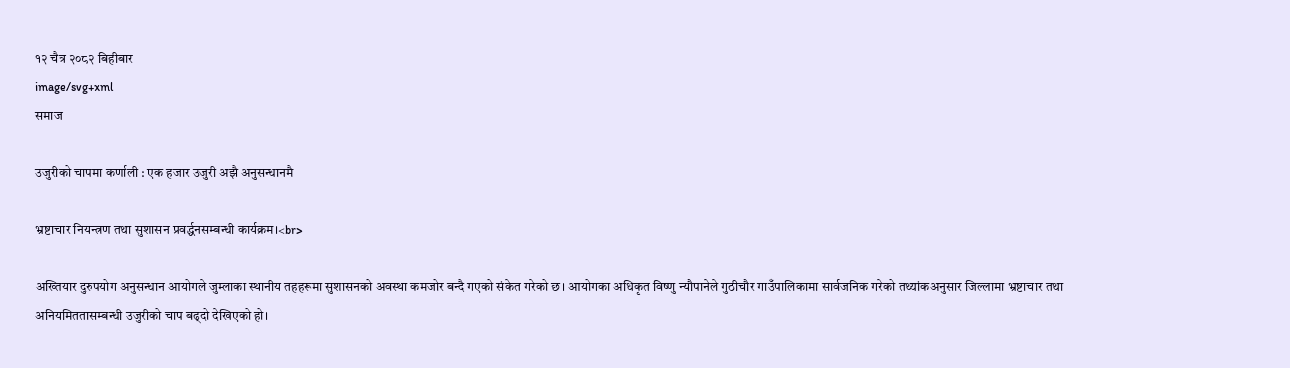१२ चैत्र २०८२ बिहीबार
image/svg+xml
समाज

उजुरीको चापमा कर्णाली : एक हजार उजुरी अझै अनुसन्धानमै

भ्रष्टाचार नियन्त्रण तथा सुशासन प्रवर्द्धनसम्बन्धी कार्यक्रम।<br>

अख्तियार दुरुपयोग अनुसन्धान आयोगले जुम्लाका स्थानीय तहहरूमा सुशासनको अवस्था कमजोर बन्दै गएको संकेत गरेको छ। आयोगका अधिकृत विष्णु न्यौपानेले गुठीचौर गाउँपालिकामा सार्वजनिक गरेको तथ्यांकअनुसार जिल्लामा भ्रष्टाचार तथा अनियमिततासम्बन्धी उजुरीको चाप बढ्दो देखिएको हो।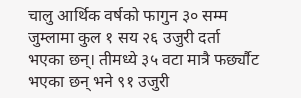चालु आर्थिक वर्षको फागुन ३० सम्म जुम्लामा कुल १ सय २६ उजुरी दर्ता भएका छन्। तीमध्ये ३५ वटा मात्रै फर्छ्यौट भएका छन् भने ९१ उजुरी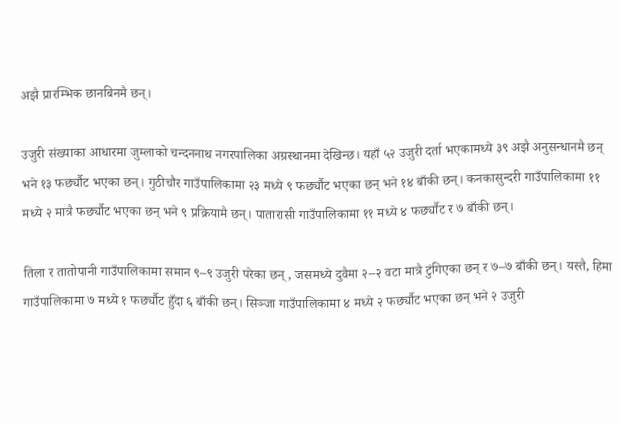अझै प्रारम्भिक छानबिनमै छन्।

उजुरी संख्याका आधारमा जुम्लाको चन्दननाथ नगरपालिका अग्रस्थानमा देखिन्छ। यहाँ ५२ उजुरी दर्ता भएकामध्ये ३९ अझै अनुसन्धानमै छन् भने १३ फर्छ्यौट भएका छन्। गुठीचौर गाउँपालिकामा २३ मध्ये ९ फर्छ्यौट भएका छन् भने १४ बाँकी छन्। कनकासुन्दरी गाउँपालिकामा ११ मध्ये २ मात्रै फर्छ्यौट भएका छन् भने ९ प्रक्रियामै छन्। पातारासी गाउँपालिकामा ११ मध्ये ४ फर्छ्यौट र ७ बाँकी छन्।

तिला र तातोपानी गाउँपालिकामा समान ९–९ उजुरी परेका छन्, जसमध्ये दुवैमा २–२ वटा मात्रै टुंगिएका छन् र ७–७ बाँकी छन्। यस्तै, हिमा गाउँपालिकामा ७ मध्ये १ फर्छ्यौट हुँदा ६ बाँकी छन्। सिञ्जा गाउँपालिकामा ४ मध्ये २ फर्छ्यौट भएका छन् भने २ उजुरी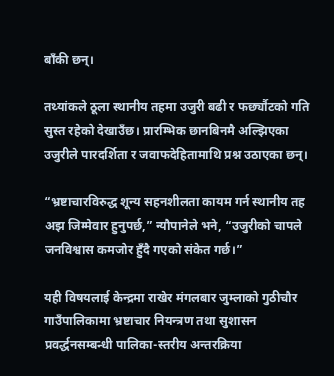बाँकी छन्।

तथ्यांकले ठूला स्थानीय तहमा उजुरी बढी र फर्छ्यौटको गति सुस्त रहेको देखाउँछ। प्रारम्भिक छानबिनमै अल्झिएका उजुरीले पारदर्शिता र जवाफदेहितामाथि प्रश्न उठाएका छन्।

“भ्रष्टाचारविरुद्ध शून्य सहनशीलता कायम गर्न स्थानीय तह अझ जिम्मेवार हुनुपर्छ,” न्यौपानेले भने, “उजुरीको चापले जनविश्वास कमजोर हुँदै गएको संकेत गर्छ।”

यही विषयलाई केन्द्रमा राखेर मंगलबार जुम्लाको गुठीचौर गाउँपालिकामा भ्रष्टाचार नियन्त्रण तथा सुशासन प्रवर्द्धनसम्बन्धी पालिका-स्तरीय अन्तरक्रिया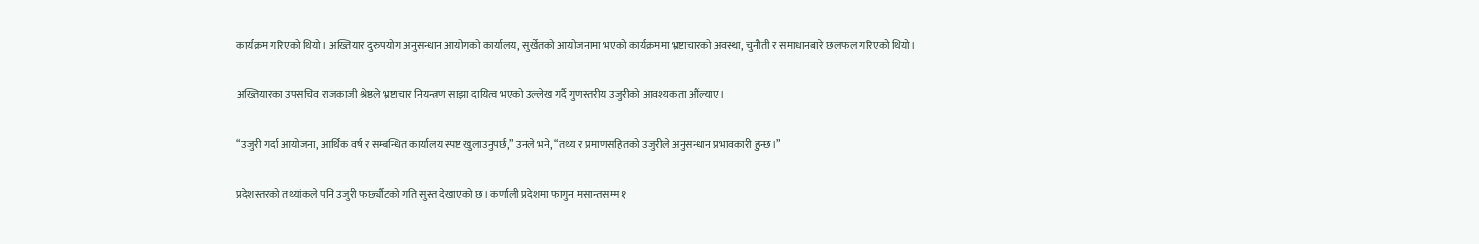कार्यक्रम गरिएको थियो। अख्तियार दुरुपयोग अनुसन्धान आयोगको कार्यालय, सुर्खेतको आयोजनामा भएको कार्यक्रममा भ्रष्टाचारको अवस्था, चुनौती र समाधानबारे छलफल गरिएको थियो।

अख्तियारका उपसचिव राजकाजी श्रेष्ठले भ्रष्टाचार नियन्त्रण साझा दायित्व भएको उल्लेख गर्दै गुणस्तरीय उजुरीको आवश्यकता औंल्याए।

“उजुरी गर्दा आयोजना, आर्थिक वर्ष र सम्बन्धित कार्यालय स्पष्ट खुलाउनुपर्छ,” उनले भने, “तथ्य र प्रमाणसहितको उजुरीले अनुसन्धान प्रभावकारी हुन्छ।”

प्रदेशस्तरको तथ्यांकले पनि उजुरी फर्छ्यौटको गति सुस्त देखाएको छ। कर्णाली प्रदेशमा फागुन मसान्तसम्म १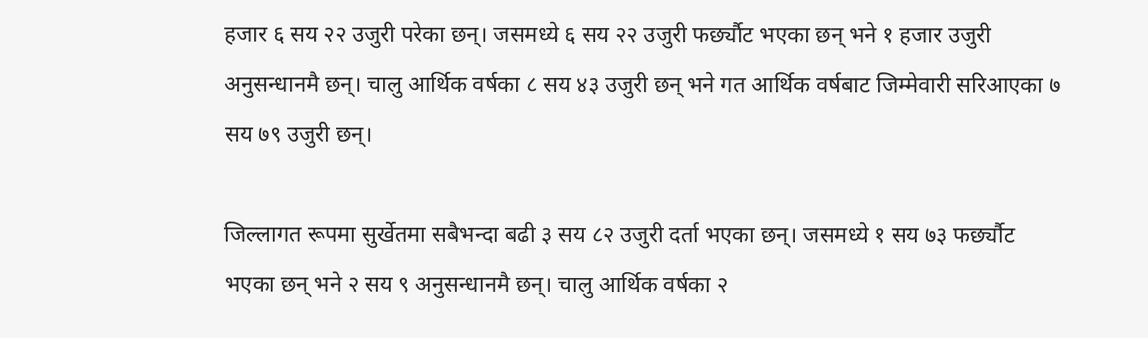हजार ६ सय २२ उजुरी परेका छन्। जसमध्ये ६ सय २२ उजुरी फर्छ्यौट भएका छन् भने १ हजार उजुरी अनुसन्धानमै छन्। चालु आर्थिक वर्षका ८ सय ४३ उजुरी छन् भने गत आर्थिक वर्षबाट जिम्मेवारी सरिआएका ७ सय ७९ उजुरी छन्।

जिल्लागत रूपमा सुर्खेतमा सबैभन्दा बढी ३ सय ८२ उजुरी दर्ता भएका छन्। जसमध्ये १ सय ७३ फर्छ्यौट भएका छन् भने २ सय ९ अनुसन्धानमै छन्। चालु आर्थिक वर्षका २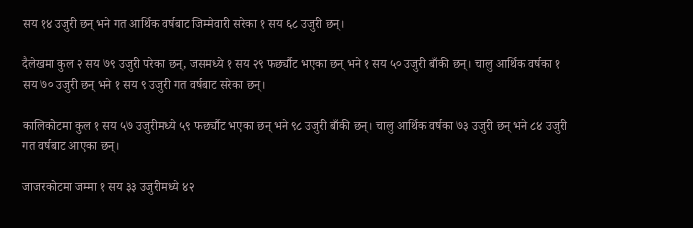सय १४ उजुरी छन् भने गत आर्थिक वर्षबाट जिम्मेवारी सरेका १ सय ६८ उजुरी छन्।

दैलेखमा कुल २ सय ७९ उजुरी परेका छन्, जसमध्ये १ सय २९ फर्छ्यौट भएका छन् भने १ सय ५० उजुरी बाँकी छन्। चालु आर्थिक वर्षका १ सय ७० उजुरी छन् भने १ सय ९ उजुरी गत वर्षबाट सरेका छन्।

कालिकोटमा कुल १ सय ५७ उजुरीमध्ये ५९ फर्छ्यौट भएका छन् भने ९८ उजुरी बाँकी छन्। चालु आर्थिक वर्षका ७३ उजुरी छन् भने ८४ उजुरी गत वर्षबाट आएका छन्।

जाजरकोटमा जम्मा १ सय ३३ उजुरीमध्ये ४२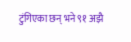टुंगिएका छन् भने ९१ अझै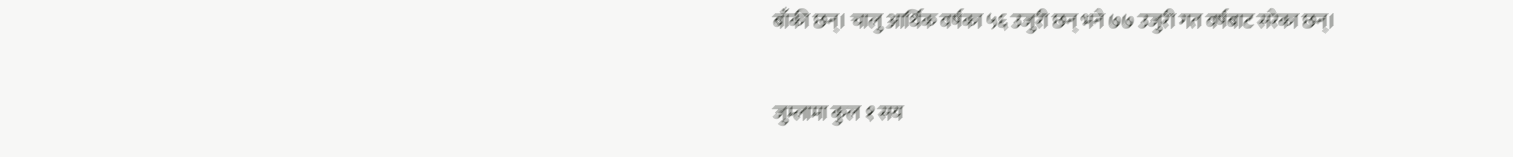बाँकी छन्। चालु आर्थिक वर्षका ५६ उजुरी छन् भने ७७ उजुरी गत वर्षबाट सरेका छन्।

जुम्लामा कुल १ सय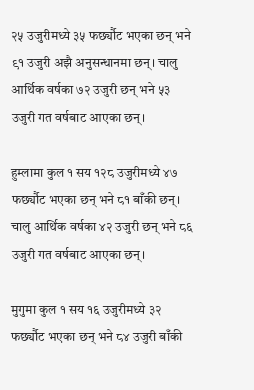२५ उजुरीमध्ये ३५ फर्छ्यौट भएका छन् भने ९१ उजुरी अझै अनुसन्धानमा छन्। चालु आर्थिक वर्षका ७२ उजुरी छन् भने ५३ उजुरी गत वर्षबाट आएका छन्।

हुम्लामा कुल १ सय १२८ उजुरीमध्ये ४७ फर्छ्यौट भएका छन् भने ८१ बाँकी छन्। चालु आर्थिक वर्षका ४२ उजुरी छन् भने ८६ उजुरी गत वर्षबाट आएका छन्।

मुगुमा कुल १ सय १६ उजुरीमध्ये ३२ फर्छ्यौट भएका छन् भने ८४ उजुरी बाँकी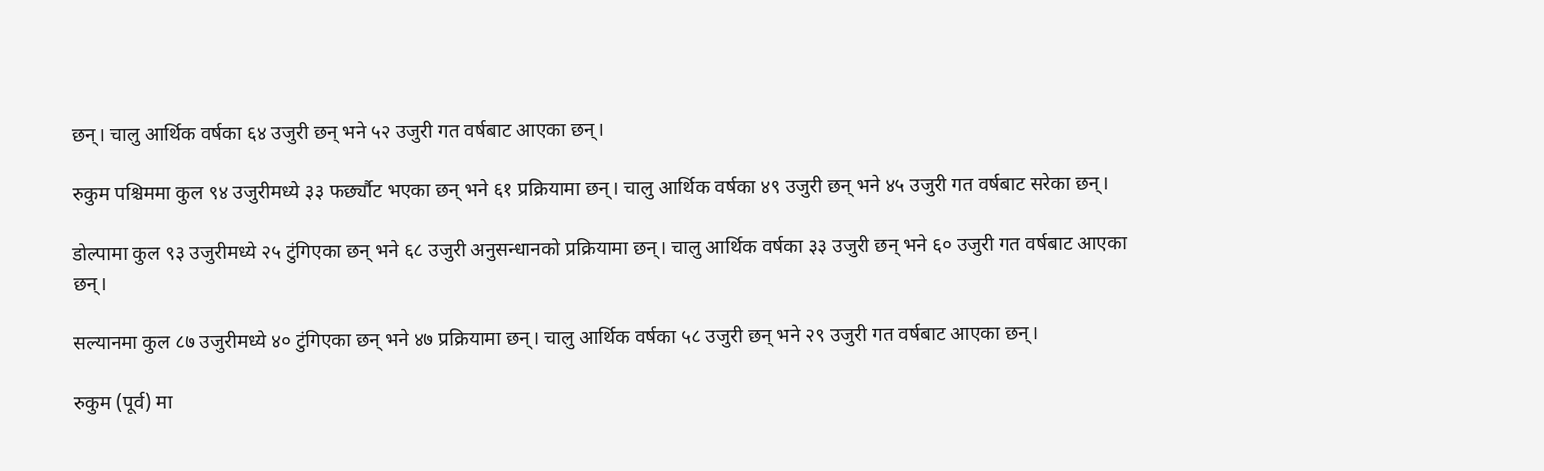छन्। चालु आर्थिक वर्षका ६४ उजुरी छन् भने ५२ उजुरी गत वर्षबाट आएका छन्।

रुकुम पश्चिममा कुल ९४ उजुरीमध्ये ३३ फर्छ्यौट भएका छन् भने ६१ प्रक्रियामा छन्। चालु आर्थिक वर्षका ४९ उजुरी छन् भने ४५ उजुरी गत वर्षबाट सरेका छन्।

डोल्पामा कुल ९३ उजुरीमध्ये २५ टुंगिएका छन् भने ६८ उजुरी अनुसन्धानको प्रक्रियामा छन्। चालु आर्थिक वर्षका ३३ उजुरी छन् भने ६० उजुरी गत वर्षबाट आएका छन्।

सल्यानमा कुल ८७ उजुरीमध्ये ४० टुंगिएका छन् भने ४७ प्रक्रियामा छन्। चालु आर्थिक वर्षका ५८ उजुरी छन् भने २९ उजुरी गत वर्षबाट आएका छन्।

रुकुम (पूर्व) मा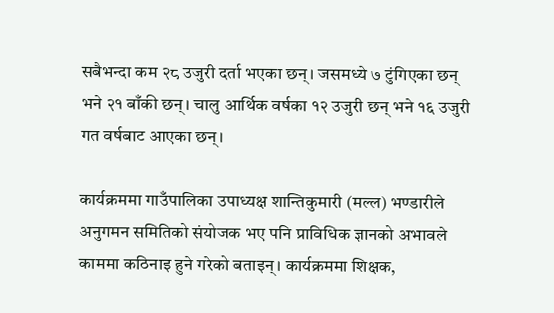सबैभन्दा कम २८ उजुरी दर्ता भएका छन्। जसमध्ये ७ टुंगिएका छन् भने २१ बाँकी छन्। चालु आर्थिक वर्षका १२ उजुरी छन् भने १६ उजुरी गत वर्षबाट आएका छन्।

कार्यक्रममा गाउँपालिका उपाध्यक्ष शान्तिकुमारी (मल्ल) भण्डारीले अनुगमन समितिको संयोजक भए पनि प्राविधिक ज्ञानको अभावले काममा कठिनाइ हुने गरेको बताइन्। कार्यक्रममा शिक्षक,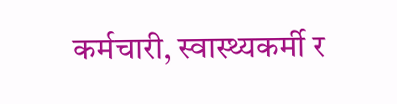कर्मचारी, स्वास्थ्यकर्मी र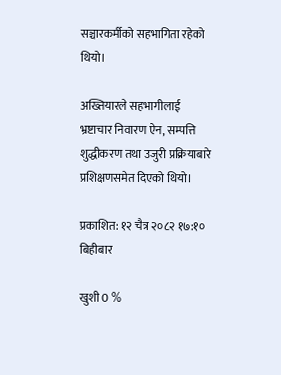सञ्चारकर्मीको सहभागिता रहेको थियो।

अख्तियारले सहभागीलाई भ्रष्टाचार निवारण ऐन, सम्पत्ति शुद्धीकरण तथा उजुरी प्रक्रियाबारे प्रशिक्षणसमेत दिएको थियो।

प्रकाशित: १२ चैत्र २०८२ १७:१० बिहीबार

खुशी 0 %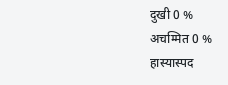दुखी 0 %
अचम्मित 0 %
हास्यास्पद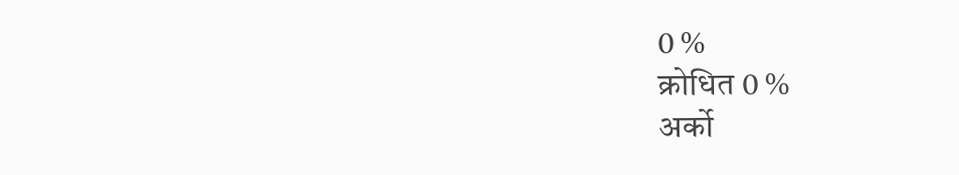0 %
क्रोधित 0 %
अर्को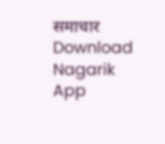समाचार
Download Nagarik App